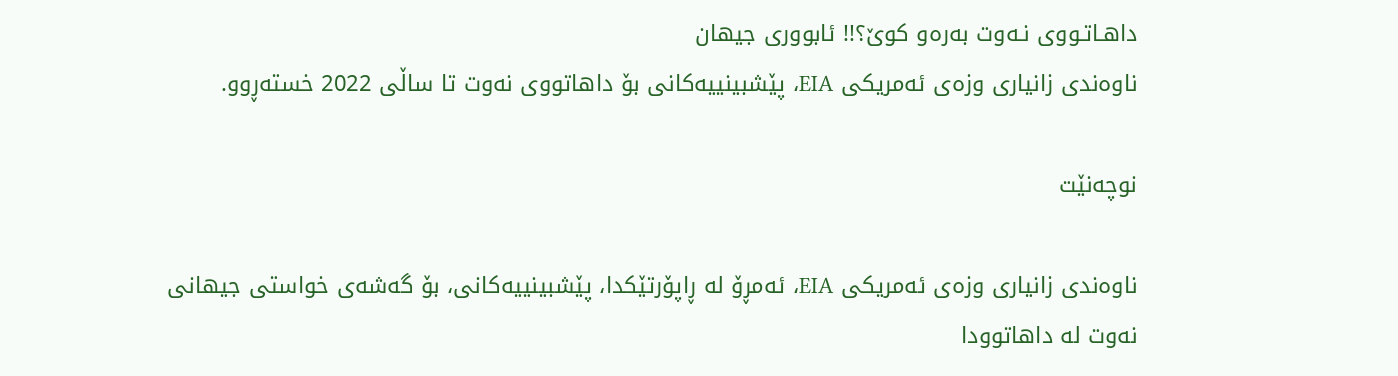داهـاتـووی نـەوت بەرەو کوێ؟!! ئابووری جیهان
ناوەندی زانیاری وزەی ئەمریکی EIA، پێشبینییەکانی بۆ داهاتووی نەوت تا ساڵی 2022 خستەڕوو.

نوچەنێت

ناوەندی زانیاری وزەی ئەمریکی EIA، ئەمڕۆ لە ڕاپۆرتێکدا، پێشبینییەکانی، بۆ گەشەی خواستی جیهانی نەوت لە داهاتوودا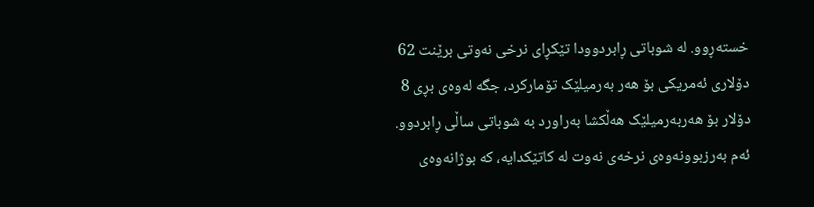خستەڕوو. لە شوباتی ڕابردوودا تێکڕای نرخی نەوتی برێنت 62 دۆلاری ئەمریکی بۆ هەر بەرمیلێک تۆمارکرد، جگە لەوەی بڕی 8 دۆلار بۆ هەربەرمیلێک هەڵکشا بەراورد بە شوباتی ساڵی ڕابردوو. ئەم بەرزبوونەوەی نرخەی نەوت لە کاتێکدایە، کە بوژانەوەی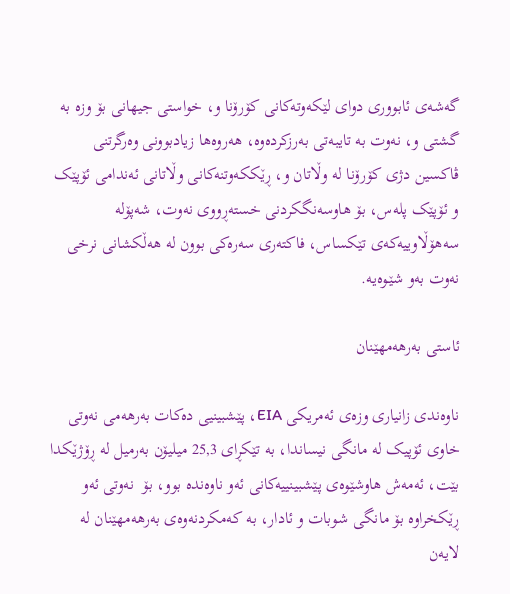گەشەی ئابووری دوای لێکەوتەکانی کۆرۆنا و، خواستی جیهانی بۆ وزە بە گشتی و، نەوت بە تایبەتی بەرزکردەوە، هەروەها زیادبوونی وەرگرتنی ڤاکسین دژی کۆرۆنا لە وڵاتان و، ڕێککەوتنەکانی وڵاتانی ئەندامی ئۆپێک و ئۆپێک پلەس، بۆ هاوسەنگکردنی خستەڕووی نەوت، شەپۆلە سەهۆڵاوییەکەی تێکساس، فاکتەری سەرەکی بوون لە هەڵکشانی نرخی نەوت بەو شێـوەیە.

ئاستی بەرهەمهێنان

ناوەندی زانیاری وزەی ئەمریکی EIA، پێشبینیی دەکات بەرهەمی نەوتی خاوی ئۆپیک لە مانگی نیساندا، بە تێکڕای 25,3 میلیۆن بەرمیل لە ڕۆژێکدا بێت، ئەمەش هاوشێوەی پێشبینییەکانی ئەو ناوەندە بوو، بۆ  نەوتی ئەو ڕێکخراوە بۆ مانگی شوبات و ئادار، بە کەمکردنەوەی بەرهەمهێنان لە لایەن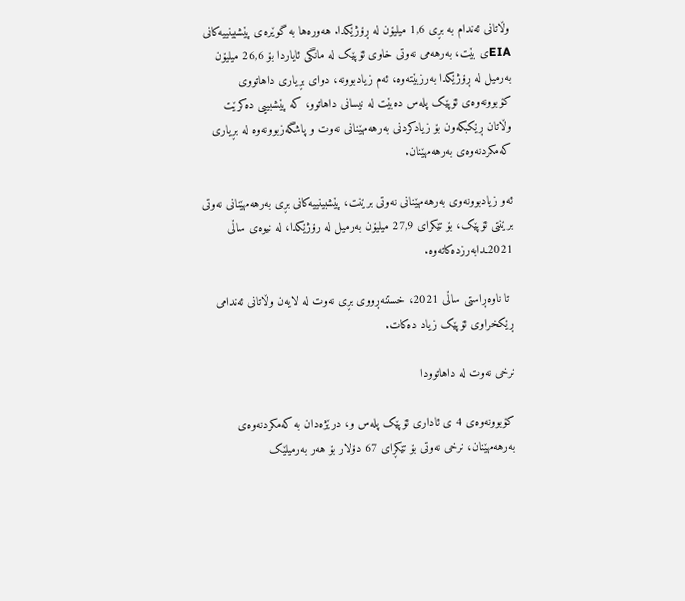وڵاتانی ئەندام بە بڕی 1,6 میلیۆن لە ڕۆژێکدا. هەورەها بە گوێرەی پێشبینییەکانی  EIAی بێت، بەرهەمی نەوتی خاوی ئۆپێک لە مانگی ئایاردا بۆ 26,6 میلیۆن بەرمیل لە ڕۆژێکدا بەرزبێتەوە، ئەم زیادبوونە، دوای بڕیاری داهاتووی کۆبوونەوەی ئۆپێک پلەس دەبێت لە نیسانی داهاتوو، کە پێشبییی دەکرێت وڵاتان ڕێکبکەون بۆ زیادکردنی بەرهەمهێنانی نەوت و پاشگەزبوونەوە لە بڕیاری کەمکردنەوەی بەرهەمهێنان.

ئەو زیادبوونەوی بەرهەمهێنانی نەوتی برێنت، پێشبینییەکانی بڕی بەرهەمهێنانی نەوتی برێنتی ئۆپێک، بۆ تێکرای 27,9 میلیۆن بەرمیل لە رۆژێکدا، لە نیوەی ساڵی 2021ـدابەرزدەکاتەوە.

 تا ناوەڕاستی ساڵی 2021، خستنەڕووی بڕی نەوت لە لایەن وڵاتانی ئەندامی ڕێکخراوی ئۆپێک زیاد دەکات.

نرخی نەوت لە داهاتوودا

کۆبوونەوەی 4 ی ئاداری ئۆپێک پلەس و، درێژەدان بە کەمکردنەوەی بەرهەمهێنان، نرخی نەوتی بۆ تێکڕای 67 دۆلار بۆ هەر بەرمیلێک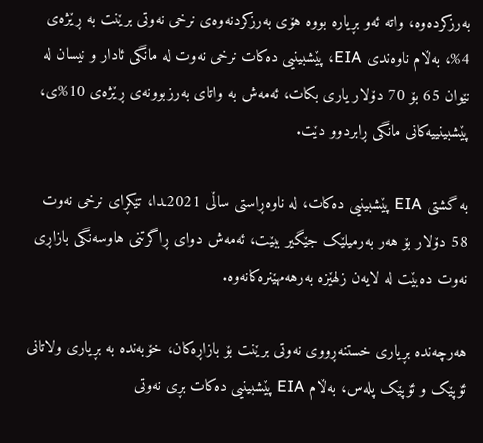بەرزکردەوە، واتە ئەو بڕیارە بووە هۆی بەرزکردنەوەی نرخی نەوتی برێنت بە ڕێژەی 4%، بەڵام ناوەندی EIA، پێشبینیی دەکات نرخی نەوت لە مانگی ئادار و نیسان لە نێوان 65 بۆ 70 دۆلار یاری بکات، ئەمەش بە واتای بەرزبوونەی ڕێژەی 10%ی، پێشبینییەکانی مانگی ڕابردوو دێت.

بە گشتی EIA پێشبینیی دەکات، لە ناوەڕاستی ساڵی 2021ـدا، تێکڕای نرخی نەوت 58 دۆلار بۆ هەر بەرمیلێک جێگیر ببێت، ئەمەش دوای ڕاگرتنی هاوسەنگی بازاڕی نەوت دەبێت لە لایەن زلهێزە بەرهەمهێنرەکانەوە.

هەرچەندە بڕیاری خستنەڕووی نەوتی برێنت بۆ بازاڕەکان، خۆبەندە بە بڕیاری ولاتانی ئۆپێک و ئۆپێک پلەس، بەڵام EIA پێشبینیی دەکات بڕی نەوتی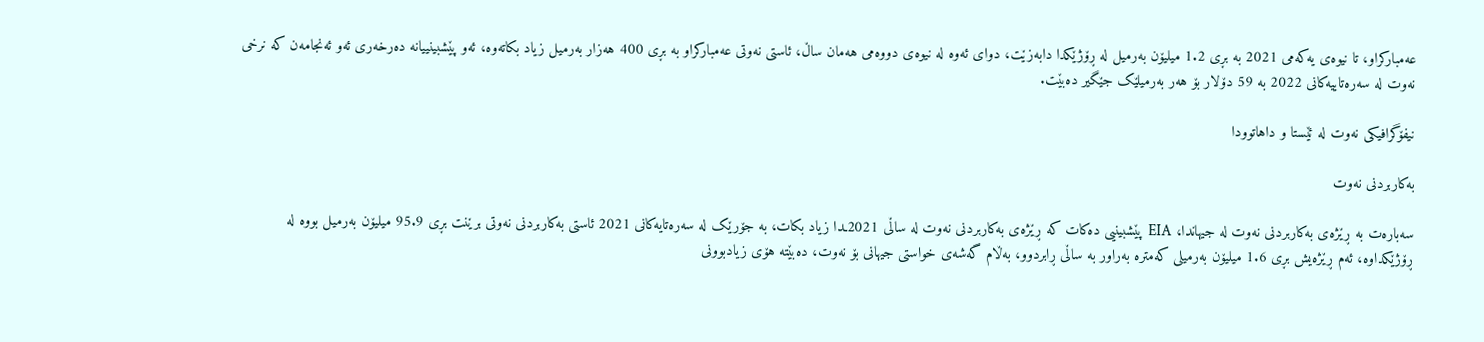عەمبارکراو، تا نیوەی یەکەمی 2021 بە بڕی 1.2 میلیۆن بەرمیل لە ڕۆژێکدا دابەزێت، دوای ئەوە لە نیوەی دووەمی هەمان ساڵ، ئاستی نەوتی عەمبارکراو بە بڕی 400 هەزار بەرمیل زیاد بکاتەوە، ئەو پێشبینییانە دەرخەری ئەو ئەنجامەن کە نرخی نەوت لە سەرەتاییەکانی 2022 بە 59 دۆلار بۆ هەر بەرمیلێک جێگیر دەبێت.

نیفۆگرافیکی نەوت لە ئێستا و داهاتوودا

بەکاربردنی نەوت

سەبارەت بە ڕێژەی بەکاربردنی نەوت لە جیهاندا، EIA  پێشبینیی دەکات کە ڕێژەی بەکاربردنی نەوت لە ساڵی 2021ـدا زیاد بکات، بە جۆرێک لە سەرەتایەکانی 2021 ئاستی بەکاربردنی نەوتی برێنت بڕی 95.9 میلیۆن بەرمیل بووە لە ڕۆژێکداوە، ئەم ڕێژەیش بڕی 1.6 میلیۆن بەرمیلی کەمترە بەراور بە ساڵی ڕابردوو، بەڵام گەشەی خواستی جیهانی بۆ نەوت، دەبێتە هۆی زیادبوونی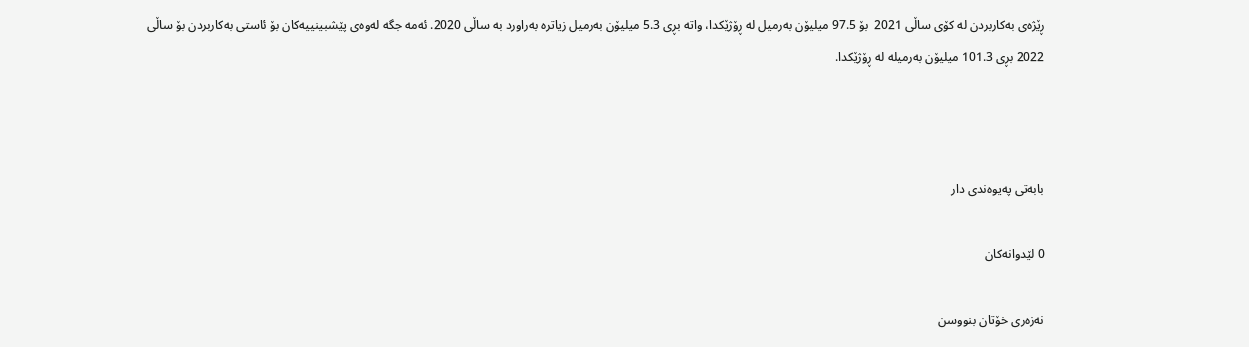ڕێژەی بەکاربردن لە کۆی ساڵی 2021  بۆ 97.5 میلیۆن بەرمیل لە ڕۆژێکدا، واتە بڕی 5.3 میلیۆن بەرمیل زیاترە بەراورد بە ساڵی 2020. ئەمە جگە لەوەی پێشبینییەکان بۆ ئاستی بەکاربردن بۆ ساڵی 2022 بڕی 101.3 میلیۆن بەرمیلە لە ڕۆژێکدا.



بابەتی پەیوەندی دار

0 لێدوانەکان

نەزەری خۆتان بنووسن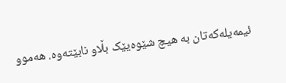ئیمەیلەکەتان بە هیچ شێوەیێک بڵاو نابێتەوە. هەموو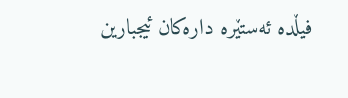فیڵدە ئەستێرە دارەکان ئیجبارین